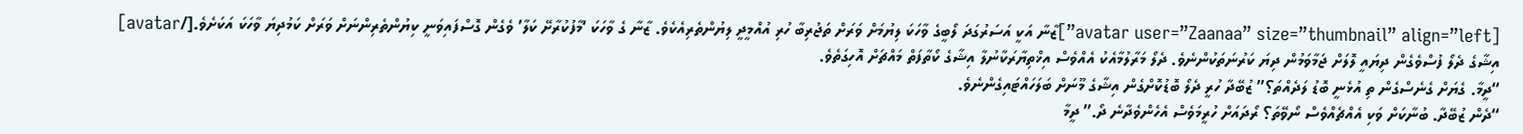[avatar user=”Zaanaa” size=”thumbnail” align=”left”]ޒާނާ އަކީ އަސަރުގަދަ ލޯބީގެ ވާހަކަ ލިޔުމަށް ވަރަށް ތަޖުރިބާ ހުރި އުއްމީދީ ލިޔުންތެރިއެކެވެ. ޒާނާ ގެ ވާހަކަ ‘މާފުކުރާށޭ ކަލާ’ ވެގެން ގޮސްފައިވަނީ ކިޔުންތެރިންނަށް ވަރަށް ކަމުދިޔަ ވާހަކަ އަކަށެވެ.[/avatar]
އިޝާގެ ދެލޯ ފުސްވެގެން ދިޔައީ ލޮލަށް ޖަމާވަމުން ދިޔަ ކަރުނަތަކުންނެވެ. ދެލޯ މަރާލުމާއެކު އެއްވެސް އިޚްތިޔާރަކާނުލާ އިޝާގެ ކޯތާފަތް މައްޗަށް އޮހިގަތެވެ.
“ދީމާ. ގެޔަށް ގެނެސްގެން ތި އުޅެނީ ބޮޑު ލަދެއްތަ؟” ޒުބޭދާ ހުރީ ދެލޯ ބޮޑުކޮށްގެން އިޝާގެ މޫނަށް ބަލަހައްޓައިގެންނެވެ.
“ދެން ޒުބޭދާ. ބުނާކަށް ވަކި އެއްޗެއްވެސް ނޯވޭތަ؟ ރޯދައަށް ހުރީމަވެސް އެހެންވެދާނެ ދޯ.” ދީމާ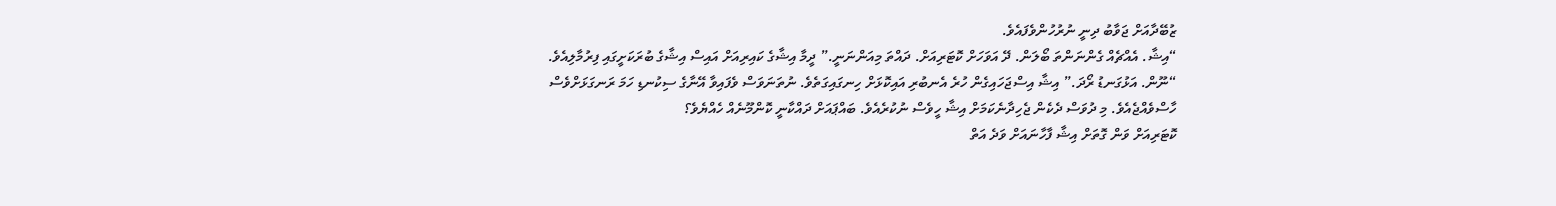ޒުބޭދާއަށް ޖަވާބު ދިނީ ނުރުހުންވެފައެވެ.
“އިޝާ. އެއްޗެއް ގެންނަންތަ ބޯލަން. ދޭ އަވަހަށް ކޮޓަރިއަށް. ދައްތަ މިއަންނަނީ.” ދީމާ އިޝާގެ ކައިރިއަށް އައިސް އިޝާގެ ބުރަކަށީގައި ފިރުމާލިއެވެ.
“ނޫން. އަޅުގަނޑު ރޯދަ.” އިޝާ އިސްޖަހައިގެން ހުރެ އެނބުރި އައިކޮޅަށް ހިނގައިގަތެވެ. ނުތަނަވަސް ވެފައިވާ އޭނާގެ ސިކުނޑި ހަމަ ރަނގަޅަށްވެސް ހާސްވެއްޖެއެވެ. މި ދުވަސް ދެކެން ޖެހިދާނެކަމަށް އިޝާ ހީވެސް ނުކުރެއެވެ. ބައްޕައަށް ދައްކާނީ ކޮންމޫނެއް ހެއްޔެވެ؟
ކޮޓަރިއަށް ވަން ގޮތަށް އިޝާ ފާހާނައަށް ވަދެ އަތް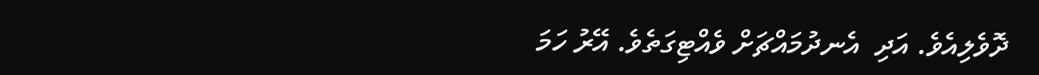ދޮވެލިއެވެ. އަދި  އެނދުމައްޗަށް ވެއްޓިގަތެވެ. އޭރު ހަމަ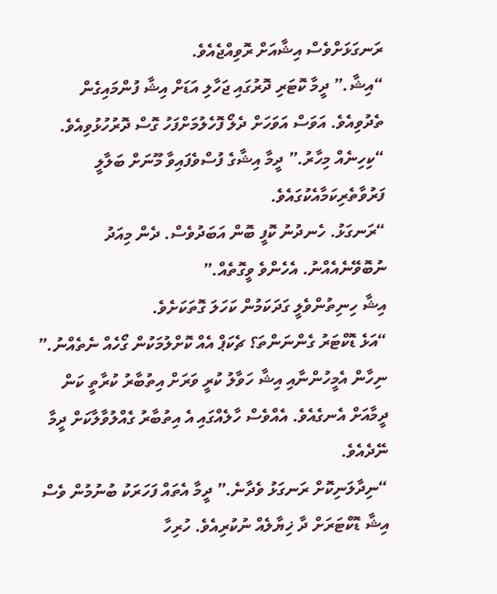ރަނގަޅަށްވެސް އިޝާއަށް ރޮވިއްޖެއެވެ.
“އިޝާ.” ދީމާ ކޮޓަރި ދޮރުގައި ޖަހާލި އަޑަށް އިޝާ ފުންމައިގެން ތެދުވިއެވެ. އަވަސް އަވަހަށް ދެލޯ ފޮހެލުމަށްފަހު ގޮސް ދޮރުހުޅުވިއެވެ.
“ކިހިނެއް މިހާރު.” ދީމާ އިޝާގެ ފުސްވެފައިވާ މޫނަށް ބަލާލީ ފަރުވާތެރިކަމާއެކުގައެވެ.
“ރަނގަޅު. ހެނދުނު ކޮފީ ބޮން އަބަދުވެސް. ދެން މިއަދު ނުބޮވޭނެއެއްނު. އެހެންވެ ވީގޮތެއް.”
އިޝާ ހިނިތުންވެލީ ގަދަކަމުން ކަހަލަ ގޮތަކަށެވެ.
“އަޅެ ޑޮކްޓަރު ގެންނަންތަ؟ ޗެކަޕް އެއް ކޮށްލުމަކުން ގޯހެއް ނެތެއްނު.” ނިހާން އެމީހުންނާއި އިޝާ ހަވާލު ކުރީ ވަރަށް އިތުބާރު ކުރާތީ ކަން ދީމާއަށް އެނގެއެވެ. އެއްވެސް ހާލެއްގައި އެ އިތުބާރު ގެއްލުވާލާކަށް ދީމާ ނޭދެއެވެ.
“ނިދާލަނިކޮށް ރަނގަޅު ވެދާނެ.” ދީމާ އެތައް ފަހަރަކު ބުނުމުން ވެސް އިޝާ ޑޮކްޓަރަށް ދާ ޚިޔާލެއް ނުކުރިއެވެ. ހުރިހާ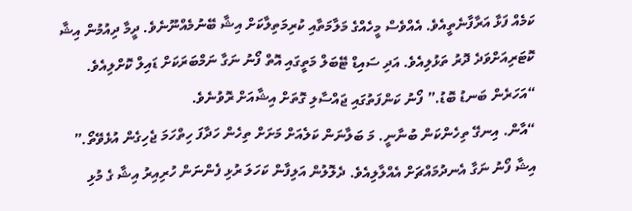ކަމެއް ފަޅާ އަރާފާނެތީއެވެ. އެއްވެސް މީހެއްގެ މަލާމަތާއި ކުރިމަތިލާކަށް އިޝާ ބޭނުމެއްނޫނެވެ. ދީމާ ދިއުމުން އިޝާ ކޮޓަރިއަށްވަދެ ދޮރު ތަޅުލިއެވެ. އަދި ސައިޑް ޓޭބަލް މަތީގައި އޮތް ފޯނު ނަގާ ނަމްބަރަކަށް ޑައިލް ކޮށްލިއެވެ.
“އަހަރެން ބަނޑު ބޮޑު.” ފޯނު ކަންފަތުގައި ޖައްސާލި ގޮތަށް އިޝާއަށް ރޮވުނެވެ.
“އާން. އިނގޭ ތިހެންކަން ބުނާނީ. މަ ބަލާނަން ކަލެއަށް މަށަށް ތިހެން ހަދާފަ ހިތްހަމަ ޖެހިގެން އުޅެވޭތޯ.” އިޝާ ފޯނު ނަގާ އެނދުމައްޗަށް އެއްލާލިއެވެ. ދެލޮލުން އަލިފާން ކަހަލަ ރުޅި ފެންނަން ހުރިއިރު އިޝާ ގެ މުޅި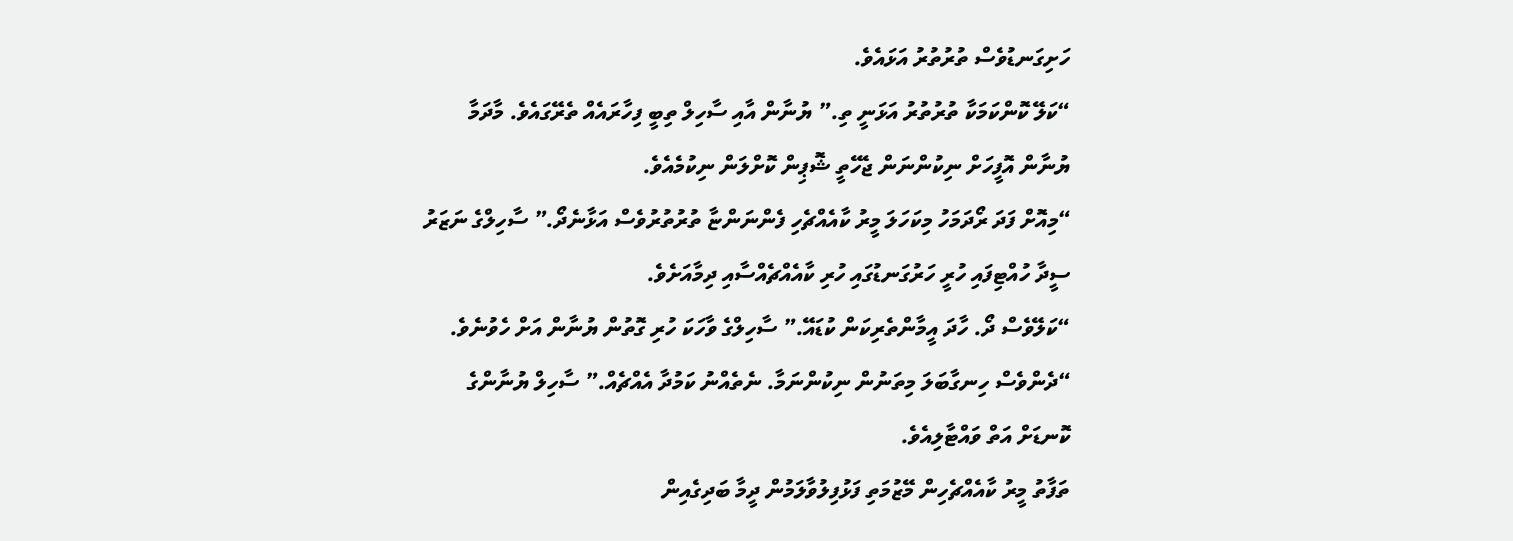ހަށިގަނޑުވެސް ތުރުތުރު އަޅައެވެ.
“ކަލޭ ކޮންކަމަކާ ތުރުތުރު އަޅަނީ ތި.” ޔުނާން އާއި ސާހިލް ތިބީ ފިހާރައެއް ތެރޭގައެވެ. މާދަމާ ޔުނާން އޮފީހަށް ނިކުންނަން ޖެހޭތީ ޝޮޕިން ކޮށްލަން ނިކުމެއެވެ.
“މިއޮށް ފަދަ ރޯދަމަހު މިކަހަލަ މީރު ކާއެއްޗެހި ފެންނަންޏާ ތުރުތުރުވެސް އަޅާނެދޯ.” ސާހިލްގެ ނަޒަރު ސީދާ ހުއްޓިފައި ހުރީ ހަރުގަނޑުގައި ހުރި ކާއެއްޗެއްސާއި ދިމާއަށެވެ.
“ކަލޭވެސް ދޯ. ހާދަ އީމާންތެރިކަން ކުޑައޭ.” ސާހިލްގެ ވާހަކަ ހުރި ގޮތުން ޔުނާން އަށް ހެވުނެވެ.
“ދެންވެސް ހިނގާބަލަ މިތަނުން ނިކުންނަމާ. ނެތެއްނު ކަމުދާ އެއްޗެއް.” ސާހިލް ޔުނާންގެ ކޮނޑަށް އަތް ވައްޓާލިއެވެ.
ތަފާތު މީރު ކާއެއްޗެހިން މޭޒުމަތި ފަޅުފިލުވާލަމުން ދީމާ ބަދިގެއިން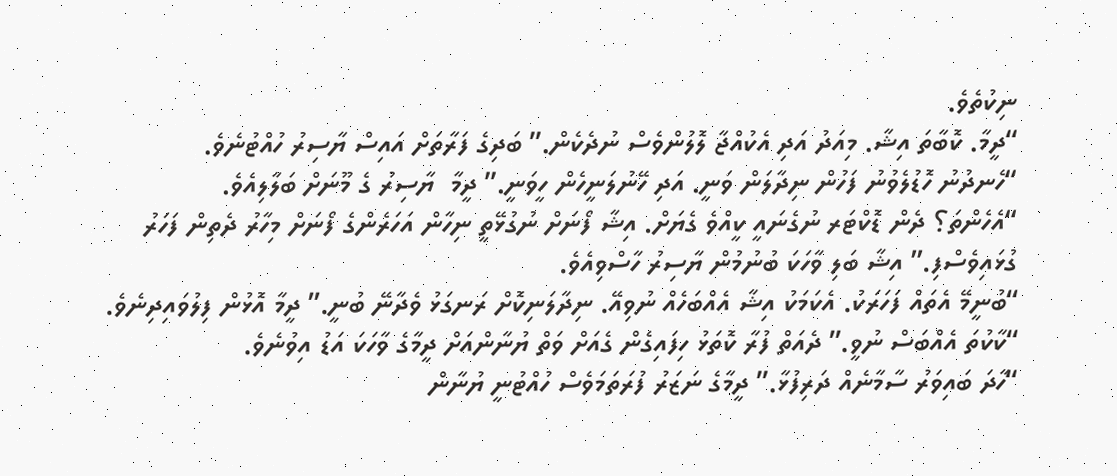ނިކުތެވެ.
“ދީމާ. ކޮބާތަ އިޝާ. މިއަދު އަދި އެކުއްޖާ ލޮލުންވެސް ނުދެކެން.” ބަދިގެ ފަރާތަށް އައިސް ޔާސިރު ހުއްޓުނެވެ.
“ހެނދުނު ހޮޑުލެވުނު ފަހުން ނިދާލަން ވަނީ. އަދި ހޭނުލަނީހެން ހީވަނީ.” ދީމާ  ޔާސިރު ގެ މޫނަށް ބަލާލިއެވެ.
“އެހެންތަ؟ ދެން ޑޮކްޓަރ ނުގެނައީ ކީއްވެ ގެޔަށް. އިޝާ ފޯނަށް ނުގުޅޭތީ ނިހާން އަހަރެންގެ ފޯނަށް މިހާރު ދެތިން ފަހަރު ގުޅައިވެސްފި.” އިޝާ ބަލި ވާހަކަ ބުނުމުން ޔާސިރު ހާސްވިއެވެ.
“ބުނީމޭ އެތައް ފަހަރަކު. އެކަމަކު އިޝާ އެއްބަހެއް ނުވިއޭ. ނިދާލަނިކޮށް ރަނގަޅު ވެދާނޭ ބުނީ.” ދީމާ އޮޅުން ފިލުވައިދިނެވެ.
“ކާކުތަ އެއްބަސް ނުވީ.” ދެއަތް ފުރާ ކޮތަޅު ހިފައިގެން ގެއަށް ވަތް ޔުނާންއަށް ދީމާގެ ވާހަކަ އަޑު އިވުނެވެ.
“ހާދަ ބައިވަރު ސާމާނެއް ދަރިފުޅާ.” ދީމާގެ ނަޒަރު ފުރަތަމަވެސް ހުއްޓުނީ ޔުނާން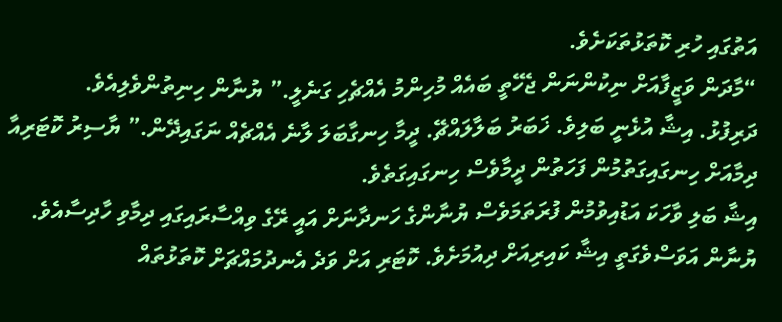އަތުގައި ހުރި ކޮތަޅުތަކަށެވެ.
“މާދަން ވަޒީފާއަށް ނިކުންނަން ޖެހޭތީ ބައެއް މުހިންމު އެއްޗެހި ގަނެލީ.” ޔުނާން ހިނިތުންވެލިއެވެ.
ދަރިފުޅު. އިޝާ އުޅެނީ ބަލިވެ. ޚަބަރު ބަލާލައްޗޭ. ދީމާ ހިނގާބަލަ ލާނެ އެއްޗެއް ނަގައިދޭން.” ޔާސިރު ކޮޓަރިއާ ދިމާއަށް ހިނގައިގަތުމުން ފަހަތުން ދީމާވެސް ހިނގައިގަތެވެ.
އިޝާ ބަލި ވާހަކަ އަޑުއިވުމުން ފުރަތަމަވެސް ޔުނާންގެ ހަނދާނަށް އައީ ރޭގެ ވިއްސާރައިގައި ދިމާވި ހާދިސާއެވެ. ޔުނާން އަވަސްވެގަތީ އިޝާ ކައިރިއަށް ދިއުމަށެވެ. ކޮޓަރި އަށް ވަދެ އެނދުމައްޗަށް ކޮތަޅުތައް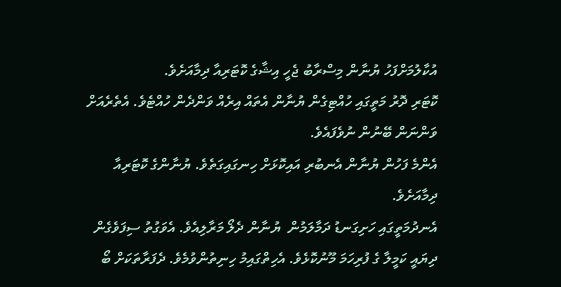އުކާލުމަށްފަހު ޔުނާން މިސްރާބު ޖެހީ އިޝާގެ ކޮޓަރިއާ ދިމާއަށެވެ.
ކޮޓަރި ދޮރު މަތީގައި ހުއްޓިގެން ޔުނާން އެތައް އިރެއް ވަންދެން ހުއްޓެވެ. އެތެރެއަށް ވަންނަން ބޭނުން ނުވެފައެވެ.
އެންމެ ފަހުން ޔުނާން އެނބުރި އައިކޮޅަށް ހިނގައިގަތެވެ. ޔުނާންގެ ކޮޓަރިއާ ދިމާއަށެވެ.
އެނދުމަތީގައި ހަށިގަނޑު ދަމާލަމުން  ޔުނާން ދެލޯ މަރާލިއެވެ. އެވަގުތު ސިފަވެގެން ދިޔައީ ކަމީލާ ގެ ފުރިހަމަ މޫނުކޮޅެވެ. އެހިތްގައިމު ހިނިތުންވުމެވެ. ދެފަރާތަކަށް ބޯ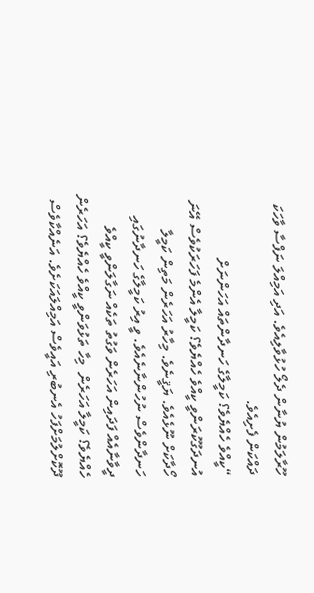ހޫރާލަމުން ޔުނާން ދެލޯ ހުޅުވާލިއެވެ. އަދި އަމިއްލަ ނަފްސާ ވާހަކަ ދައްކަން ފެށިއެވެ.
“ކީއްވެ ހެއްޔެވެ؟ ކަމީލާގެ ހަނދާންތައް އަހަންނަށް އުނދަގޫކުރަންވީ ކީއްވެ ހެއްޔެވެ؟ ކަމީލާ އެންމެ ފަހަރަކުވެސް އޭނަ ހޯދާކަށް ނޫޅެއެވެ. ޔަޤީނެވެ. މިހާރު އަހަރެން މަތިން ކަމީލާ ހަނދާންވެސް ނުހުންނާނެއެވެ. ވީ އިރު ކަމީލާގެ ހަނދާނުގައި ދީވާނާއެއް ފަދައިން އަހަރެން ވަގުތު ތަކެއް ނަގާލަންވީ ކީއްވެ ހެއްޔެވެ؟ ކަމީލާ އަހަރެން  މިހާ ތަޅުވަންވީ ކީއްވެ ހެއްޔެވެ؟ އަހަރެން ދޫކޮށްލުމަށްފަހު އެނބުރި އައީވެސް އަމިއްލައަކަށެވެ. އަނެއްކާވެސް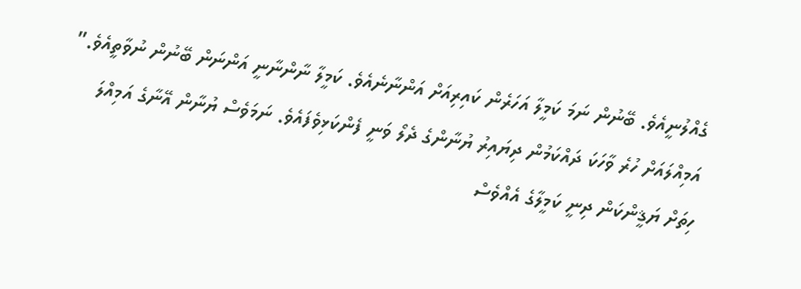ގެއްލުނީއެވެ. ބޭނުން ނަމަ ކަމީލާ އަހަރެން ކައިރިއަށް އަންނާނެއެވެ. ކަމީލާ ނާންނާނީ އަންނަން ބޭނުން ނުވާތީއެވެ.” އަމިއްލައަށް ހުރެ ވާހަކަ ދައްކަމުން ދިޔައިރު ޔުނާންގެ ދެލޯ ވަނީ ފެންކަޅިވެފައެވެ. ނަމަވެސް ޔުނާން އޭނާގެ އަމިއްލަ ހިތަށް ޔަޤީންކަން ދިނީ ކަމީލާގެ އެއްވެސް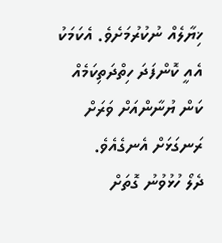ޚިޔާލެއް ނުކުރުމަށެވެ. އެކަމަކު އެއީ ކޮންފަދަ ހިތްދަތިކަމެއް ކަން ޔުނާންއަށް ވަރަށް ރަނގަޅަށް އެނގެއެވެ.
ދެލޯ ހުޅުވުނު ގޮތަށް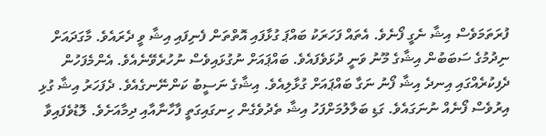ފުރަތަމަވެސް އިޝާ ނެގީ ފޯނެވެ. އެތައް ފަހަރަކު ބައްޕަ ގުޅާފައި އޮތްތަން ފެނިފައި އިޝާ ވީ ދެރައެވެ. މާގަދައަށް ނިދުމުގެ ސަބަބުން އިޝާގެ މޫނު ވަނީ ދުޅަވެފައެވެ. ބައްޕައަށް ނުގުޅައިވެސް ނުހުރެވޭނެއެވެ. އެންމެފަހުން ދެފިކުރެއްގައި އިނދެ އިޝާ ފޯނު ނަގާ ބައްޕައަށް ގުޅާލިއެވެ. އިޝާގެ ނަސީބު ކަންނޭނގެއެވެ. ދެފަހަރު އިޝާ ގުޅި އިރުވެސް ފޯނެއް ނުނަގައެވެ. ގަޑި ބަލާލުމަށްފަހު އިޝާ ތެދުވެގެން ހިނގައިގަތީ ފާހާނާއާއި ދިމާއަށެވެ. ލޮޑުވެފައިވާ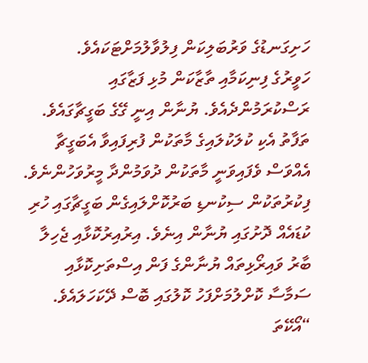ހަށިގަނޑުގެ ވަރުބަލިކަން ފިލުވާލުމަށްޓަކައެވެ.
ހަވީރުގެ ފިނިކަމާއި ތާޒާކަން މުޅި ފަޒާގައި ރަސްކުރަމުންދެއެވެ. ޔުނާން އިނީ ގޭގެ ބަގީޗާގައެވެ. ތަފާތު އެކި ކުލަކުލައިގެ މާތަކުން ފުރިފައިވާ އެބަގީޗާ އެއްވަސް ވެފައިވަނީ މާތަކުން ދުވަމުންދާ މީރުވަހުންނެވެ. ފިކުރުތަކުން ސިކުނޑި ބަރުކޮށްލައިގެން ބަގީޗާގައި ހުރި ކުޑައެއް ދޮށުގައި ޔުނާން އިނެވެ. އިރުއިރުކޮޅާއި ޖެހިލާ ބާރު ވައިރޯޅިތައް ޔުނާންގެ ފަން އިސްތަށިކޮޅާއި ސަމާސާ ކޮށްލުމަށްފަހު ކޮލުގައި ބޮސް ދޭކަހަލައެވެ.
“އޯކޭތަ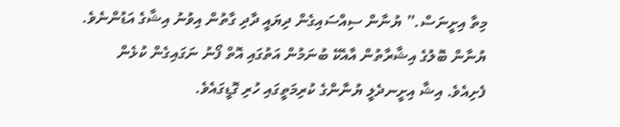މިތާ އިށީނަސް.” ޔުނާން ސިއްސައިގެން ދިޔައީ ދާދި ގާތުން އިވުނު އިޝާގެ އަޑުންނެވެ. ޔުނާން ބޮލުގެ އިޝާރާތުން އާއެކޭ ބުނަމުން އަތުގައި އޮތް ފޯނު ނަގައިގެން ކުޅެން ފެށިއެވެ. އިޝާ އިށީނދެލީ ޔުނާންގެ ކުރިމަތީގައި ހުރި ގޮޑީގައެވެ.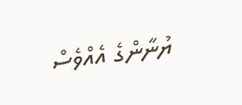ޔުނާންގެ އެއްވެސް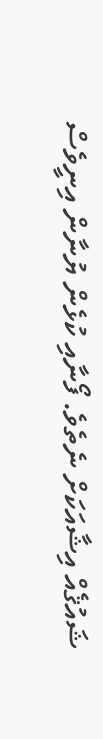ޝައުޤެއް އިޝާއަކަށް ނެތެވެ. ފޯނާއި ކުޅެން ޔުނާން އިނީވެސް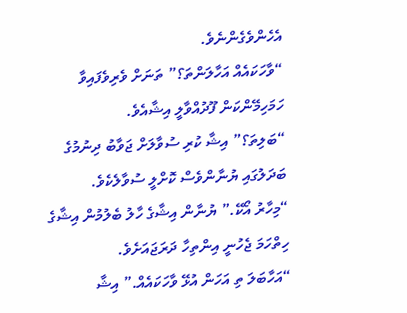އެހެންވެގެންނެވެ.
“ވާހަކައެއް އަހާލަންތަ؟” ތަނަށް ވެރިވެފައިވާ ހަމަހިމޭންކަން ފޫދުއްވާލީ އިޝާއެވެ.
“ބަލިތަ؟” އިޝާ ކުރި ސުވާލަށް ޖަވާބު ދިނުމުގެ ބަދަލުގައި ޔުނާންވެސް ކޮށްލީ ސުވާލެކެވެ.
“މިހާރު އޯކޭ.” ޔުނާން އިޝާގެ ހާލު ބެލުމުން އިޝާގެ ހިތްހަމަ ޖެހުނީ އިންތިހާ ދަރަޖައަށެވެ.
“އަހާބަލަ ތި އަހަން އުޅޭ ވާހަކައެއް.” އިޝާ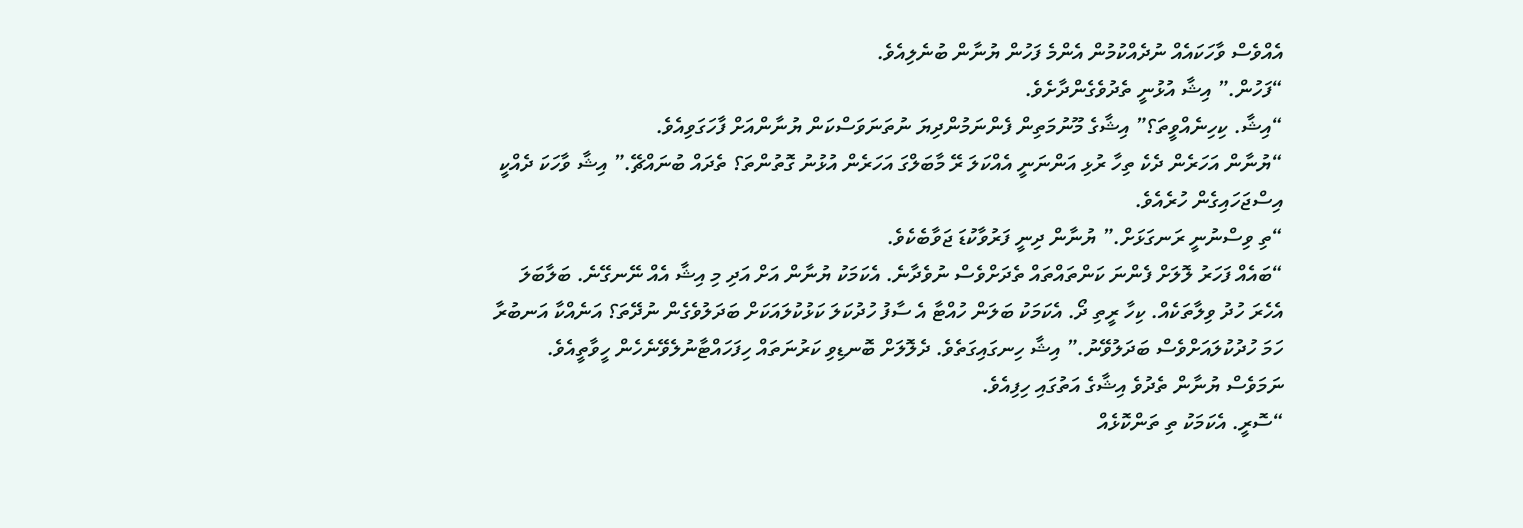އެއްވެސް ވާހަކައެއް ނުދެއްކުމުން އެންމެ ފަހުން ޔުނާން ބުނެލިއެވެ.
“ފަހުން.” އިޝާ އުޅުނީ ތެދުވެގެންދާށެވެ.
“އިޝާ. ކިހިނެއްވީތަ؟” އިޝާގެ މޫނުމަތިން ފެންނަމުންދިޔަ ނުތަނަވަސްކަން ޔުނާންއަށް ފާހަގަވިއެވެ.
“ޔުނާން އަހަރެން ދެކެ ތިހާ ރުޅި އަންނަނީ އެއްކަލަ ރޭ މާބަލްގަ އަހަރެން އުޅުނު ގޮތުންތަ؟ ތެދައް ބުނައްޗޭ.” އިޝާ ވާހަކަ ދެއްކީ އިސްޖަހައިގެން ހުރެއެވެ.
“ތި ވިސްނުނީ ރަނގަޅަށް.” ޔުނާން ދިނީ ފަރުވާކުޑަ ޖަވާބެކެވެ.
“ބައެއް ފަހަރު ލޮލަށް ފެންނަ ކަންތައްތައް ތެދަށްވެސް ނުވެދާނެ. އެކަމަކު ޔުނާން އަށް އަދި މި އިޝާ އެއް ނޭނގޭނެ. ބަލާބަލަ އެހެރަ ހުދު ވިލާތަކެއް. ކިހާ ރީތި ދޯ. އެކަމަކު ބަލަން ހުއްޓާ އެ ސާފު ހުދުކަލަ ކަޅުކުލައަކަށް ބަދަލުވެގެން ނުދޭތަ؟ އަނެއްކާ އަނބުރާ ހަމަ ހުދުކުލައަށްވެސް ބަދަލުވޭނު.” އިޝާ ހިނގައިގަތެވެ. ދެލޮލަށް ބޮނޑިވި ކަރުނަތައް ހިފަހައްޓާނުލެވޭނެހެން ހީވާތީއެވެ. ނަމަވެސް ޔުނާން ތެދުވެ އިޝާގެ އަތުގައި ހިފިއެވެ.
“ސޮރީ. އެކަމަކު ތި ތަންކޮޅެއް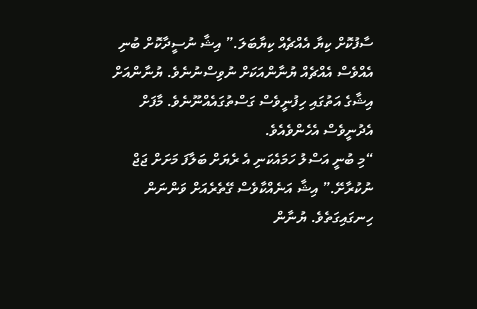ސާފުކޮށް ކިޔާ އެއްޗެއް ކިޔާބަލަ.” އިޝާ ނުސީދާކޮށް ބުނި އެއްވެސް އެއްޗެއް ޔުނާންއަކަށް ނުވިސްނުނެވެ. ޔުނާންއަށް އިޝާގެ އަތުގައި ހިފުނީވެސް ގަސްތުގައެއްނޫނެވެ. މާފަށް އެދުނީވެސް އެހެންވެއެވެ.
“މި ބުނީ އަސްލު ހަމައެކަނި އެ ރެޔަށް ބަލާފަ މަށަށް ޖަޖް ނުކުރާށޭ.” އިޝާ އަނެއްކާވެސް ގޭތެރެއަށް ވަންނަން ހިނގައިގަތެވެ. ޔުނާން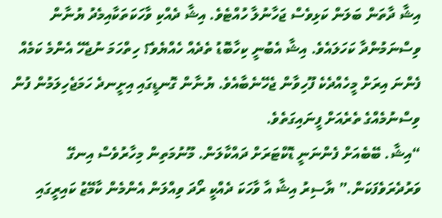އިޝާ ދާތަން ބަލަން ކަޅިވެސް ޖަހާނުލާ ހުއްޓެވެ. އިޝާ ދެއްކި ވާހަކަތަކާއިމެދު ޔުނާން ވިސްނަމުންދާ ކަހަލައެވެ. އިޝާ އެބުނީ ކިހާބޮޑު ތެދެއް ހެއްޔެވެ؟ ހިތްހަމަ ނުޖެހޭ އެންމެ ކަމެއް ފެންނަ އިރަށް މީހެއްދެކެ ފޫހިވާން ޖެހޭނެބާއެވެ. ޔުނާން ގޮނޑީގައި އިށީނދެ ހަމަޖެހިލަމުން ފުން ވިސްނުމެއްގެ ތެރެއަށް ފީނައިގަތެވެ.
“އިޝާ. ބޭބެއަށް ފެންނަނީ ޑޮކްޓަރަށް ދައްކާލަން. މޫނުމަތިން މިހާރުވެސް އިނގޭ ވަރުދެރަވެފަކަން.” ޔާސިރު އިޝާ އާ ވާހަކަ ދެއްކީ ރޯދަ ވިއްލަން އެންމެން ކާމޭޒު ކައިރީގައި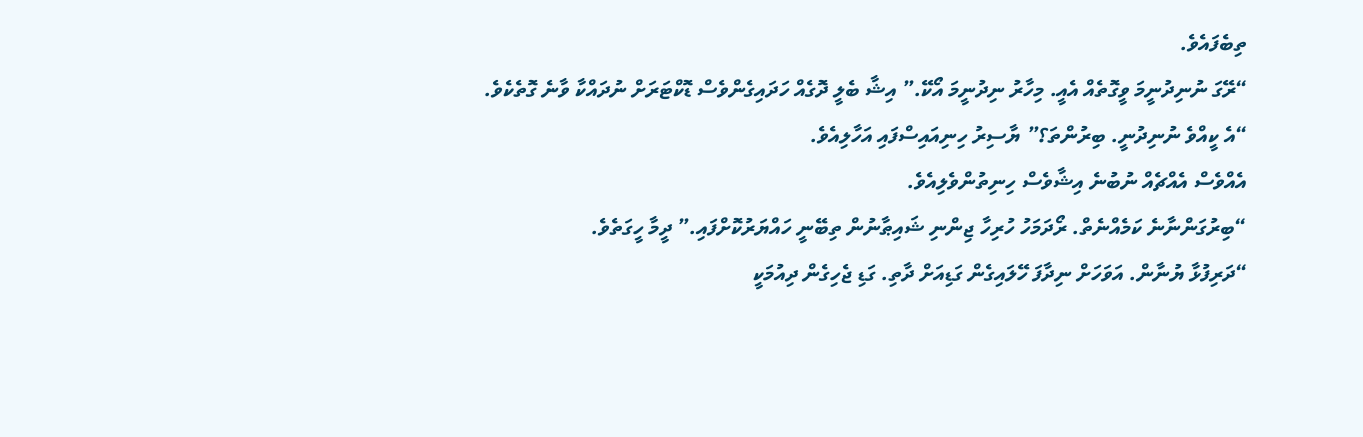ތިބެފައެވެ.
“ރޭގަ ނުނިދުނީމަ ވީގޮތެއް އެއީ. މިހާރު ނިދުނީމަ އޯކޭ.” އިޝާ ބެލީ ދޮގެއް ހަދައިގެންވެސް ޑޮކްޓަރަށް ނުދައްކާ ވާނެ ގޮތެކެވެ.
“އެ ކީއްވެ ނުނިދުނީ. ބިރުންތަ؟” ޔާސިރު ހިނިއައިސްފައި އަހާލިއެވެ.
އެއްވެސް އެއްޗެއް ނުބުނެ އިޝާވެސް ހިނިތުންވެލިއެވެ.
“ބިރުގަންނާނެ ކަމެއްނެތް. ރޯދަމަހު ހުރިހާ ޖިންނި ޝައިޠާނުން ތިބޭނީ ހައްޔަރުކޮށްފައި.” ދީމާ ހީގަތެވެ.
“ދަރިފުޅާ ޔުނާން. އަވަހަށް ނިދާފަ ހޭލައިގެން ގަޑިއަށް ދާތި. ގަޑި ޖެހިގެން ދިއުމަކީ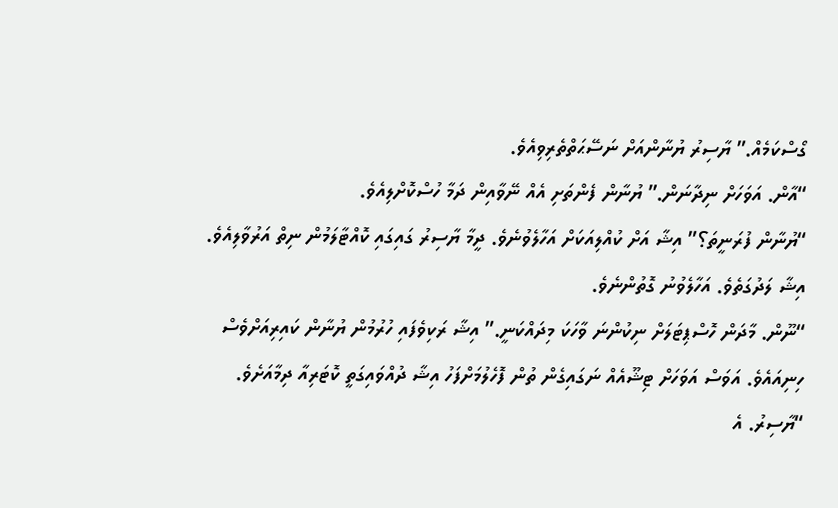ގޯސްކަމެއް.” ޔާސިރު ޔުނާންއަށް ނަސޭޙަތްތެރިވިއެވެ.
“އާން. އަވަހަށް ނިދާނަން.” ޔުނާން ފެންތަށި އެއް ނޭވާއިން ދަމާ ހުސްކޮށްލިއެވެ.
“ޔުނާން ފުރަނީތަ؟” އިޝާ އަށް ކުއްލިއަކަށް އަހާލެވުނެވެ. ދީމާ ޔާސިރު ގައިގައި ކޮއްޓާލަމުން ނިތް އަރުވާލިއެވެ. އިޝާ ލަދުގަތެވެ. އަހާލެވުނު ގޮތުންނެވެ.
“ނޫން. މާދަން ހޮސްޕިޓަލަށް ނިކުންނަ ވާހަކަ މިދައްކަނީ.” އިޝާ ރަކިވެފައި ހުރުމުން ޔުނާން ކައިރިއަށްވެސް ހިނިއައެވެ. އަވަސް އަވަހަށް ޓިޝޫއެއް ނަގައިގެން ތުން ފޮހެލުމަށްފަހު އިޝާ ދުއްވައިގަތީ ކޮޓަރިއާ ދިމާއަށެވެ.
“ޔާސިރު. އެ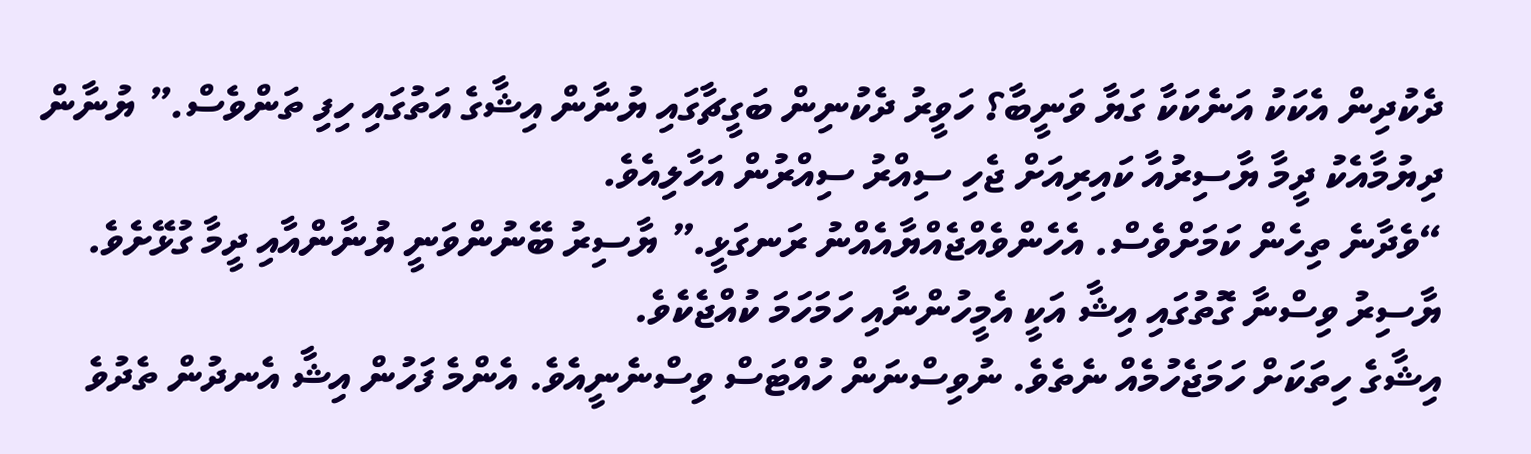ދެކުދިން އެކަކު އަނެކަކާ ގަޔާ ވަނީބާ؟ ހަވީރު ދެކުނިން ބަގީޗާގައި ޔުނާން އިޝާގެ އަތުގައި ހިފި ތަންވެސް.” ޔުނާން ދިޔުމާއެކު ދީމާ ޔާސިރުއާ ކައިރިއަށް ޖެހި ސިއްރު ސިއްރުން އަހާލިއެވެ.
“ވެދާނެ ތިހެން ކަމަށްވެސް. އެހެންވެއްޖެއްޔާއެއްނު ރަނގަޅީ.” ޔާސިރު ބޭނުންވަނީ ޔުނާންއާއި ދީމާ ގުޅޭށެވެ. ޔާސިރު ވިސްނާ ގޮތުގައި އިޝާ އަކީ އެމީހުންނާއި ހަމަހަމަ ކުއްޖެކެވެ.
އިޝާގެ ހިތަކަށް ހަމަޖެހުމެއް ނެތެވެ. ނުވިސްނަން ހުއްޓަސް ވިސްނެނީއެވެ. އެންމެ ފަހުން އިޝާ އެނދުން ތެދުވެ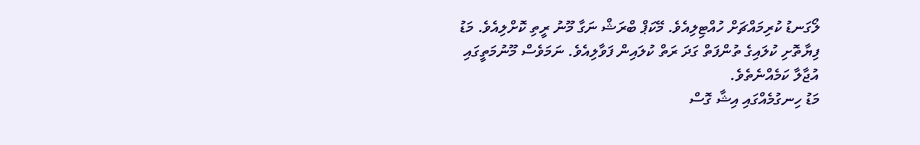ލޯގަނޑު ކުރިމައްޗަށް ހުއްޓިލިއެވެ. މޭކަޕް ބްރަޝް ނަގާ މޫނު ރީތި ކޮށްލިއެވެ. މަޑު ފިޔާތޮށި ކުލައިގެ ތުންފަތް ގަދަ ރަތް ކުލައިން ފަވާލިއެވެ. ނަމަވެސް މޫނުމަތީގައި އުޖާލާ ކަމެއްނެތެވެ.
މަޑު ހިނގުމެއްގައި އިޝާ ގޮސް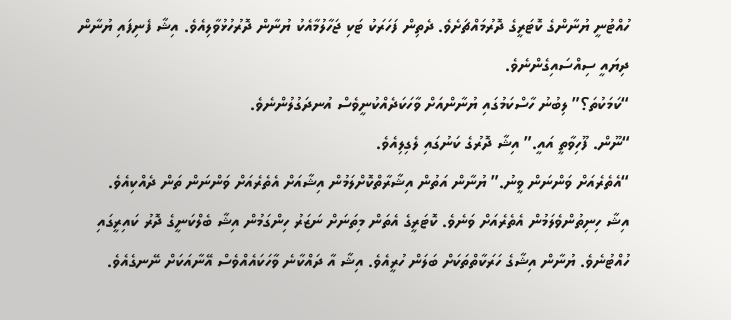ހުއްޓުނީ ޔުނާންގެ ކޮޓަރީގެ ދޮރުމައްޗަށެވެ. ދެތިން ފަހަރަކު ޓަކި ޖަހާލުމާއެކު ޔުނާން ދޮރުހުޅުވާލިއެވެ. އިޝާ ފެނިފައި ޔުނާން ދިޔައީ ސިއްސައިގެންނެވެ.
“ކަމަކުތަ؟” ލިބުނު ހާސްކަމުގައި ޔުނާންއަށް ވާހަކަދެއްކުނީވެސް އުނދަގުލުންނެވެ.
“ނޫން. ފޫހިވާތީ އައީ.” އިޝާ ދޮރުގެ ކަނުގައި ލެގިލިއެވެ.
“އެތެރެއަށް ވަންނަން ވީނު.” ޔުނާން އަތުން އިޝާރާތްކޮށްލަމުން އިޝާއަށް އެތެރެއަށް ވަންނަން ތަން ދެއްކިއެވެ.
އިޝާ ހިނިތުންވެލަމުން އެތެރެއަށް ވަނެވެ. ކޮޓަރީގެ އެތަން މިތަނަށް ނަޒަރު ހިންގަމުން އިޝާ ބެލްކަނީގެ ދޮރު ކައިރީގައި ހުއްޓުނެވެ. ޔުނާން އިޝާގެ ހަރަކާތްތަކަށް ބަލަން ހުރީއެވެ. އިޝާ އާ ދައްކާނެ ވާހަކައެއްވެސް އޭނާއަކަށް ނޭނގެއެވެ.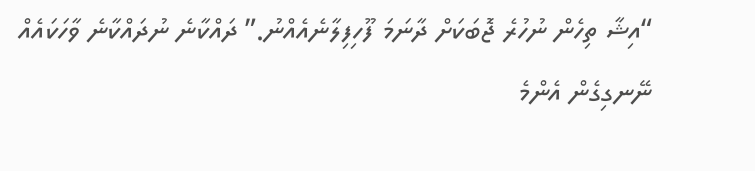“އިޝާ ތިހެން ނުހުރެ ޖޮބަކަށް ދާނަމަ ފޫހިފިލާނެއެއްނު.” ދައްކާނެ ނުދައްކާނެ ވާހަކައެއް ނޭނގިގެން އެންމެ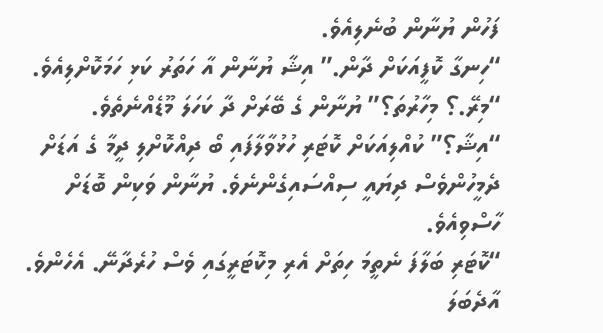ފަހުން ޔުނާން ބުނެލިއެވެ.
“ހިނގާ ކޮފީއަކަށް ދާން.” އިޝާ ޔުނާން އާ ހަތަރު ކަޅި ހަމަކޮށްލިއެވެ.
“މިރޭ.؟ މިހާރުތަ؟” ޔުނާން ގެ ބޭރަށް ދާ ކަހަލަ މޫޑެއްނެތެވެ.
“އިޝާ؟” ކުއްލިއަކަށް ކޮޓަރި ހުޅުވާލާފައި ބޯ ދިއްކޮށްލި ދީމާ ގެ އަޑަށް ދެމީހުންވެސް ދިޔައީ ސިއްސައިގެންނެވެ. ޔުނާން ވަކިން ބޮޑަށް ހާސްވިއެވެ.
“ކޮޓަރި ބަލާފަ ނެތީމަ ހިތަށް އެރި މިކޮޓަރީގައި ވެސް ހުރެދާނޭ. އެހެންވެ. އާދެބަލަ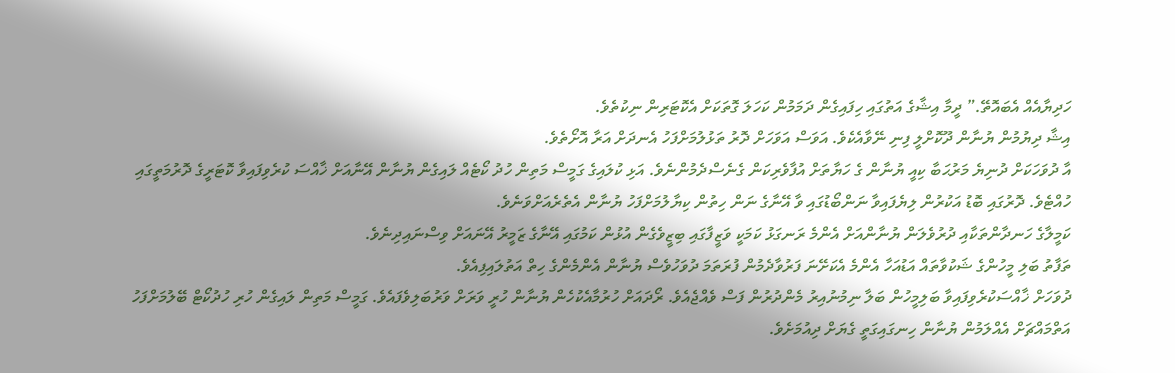ހަދިޔާއެއް އެބައޮތޭ.” ދީމާ އިޝާގެ އަތުގައި ހިފައިގެން ދަމަމުން ކަހަލަ ގޮތަކަށް އެކޮޓަރިން ނިކުތެވެ.
އިޝާ ދިޔުމުން ޔުނާން ދޫކޮށްލީ ފިނި ނޭވާއެކެވެ. އަވަސް އަވަހަށް ދޮރު ތަޅުލުމަށްފަހު އެނދަށް އަރާ އޮށޯތެވެ.
އާ ދުވަހަކަށް ދުނިޔެ މަރުޙަބާ ކިއީ ޔުނާން ގެ ހަޔާތަށް އުފާވެރިކަން ގެނެސްދެމުންނެވެ. އަޅި ކުލައިގެ ގަމީސް މަތިން ހުދު ކޯޓެއް ލައިގެން ޔުނާން އޭނާއަށް ޚާއްސަ ކުރެވިފައިވާ ކޮޓަރީގެ ދޮރުމަތީގައި ހުއްޓެވެ. ދޮރުގައި ބޮޑު އަކުރުން ލިޔެފައިވާ ނަންބޯޑުގައި ވާ އޭނާގެ ނަން ހިތުން ކިޔާލުމަށްފަހު ޔުނާން އެތެރެއަށްވަނެވެ.
ކަމީލާގެ ހަނދާންތަކާއި ދުރުވެލަން ޔުނާންއަށް އެންމެ ރަނގަޅު ކަމަކީ ވަޒީފާގައި ބިޒީވެގެން އުޅުން ކަމުގައި އޭނާގެ ޒަމީރު އޭނައަށް ވިސްނައިދިނެވެ.
ތަފާތު ބަލި މީހުންގެ ޝަކުވާތައް އަޑުއަހާ އެންމެ އެކަށޭނަ ފަރުވާދެމުން ފުރަތަމަ ދުވަހުވެސް ޔުނާން އެންމެންގެ ހިތް އަތުލައިފިއެވެ.
ދުވަހަށް ޚާއްސަކުރެވިފައިވާ ބަލިމީހުން ބަލާ ނިމުނުއިރު މެންދުރުން ފަސް ވެއްޖެއެވެ. ރޯދައަށް ހުރުމާއެކުހެން ޔުނާން ހުރީ ވަރަށް ވަރުބަލިވެފައެވެ. ގަމީސް މަތިން ލައިގެން ހުރި ހުދުކޯޓް ބޭލުމަށްފަހު އަތްމައްޗަށް އެއްލަމުން ޔުނާން ހިނގައިގަތީ ގެޔަށް ދިއުމަށެވެ.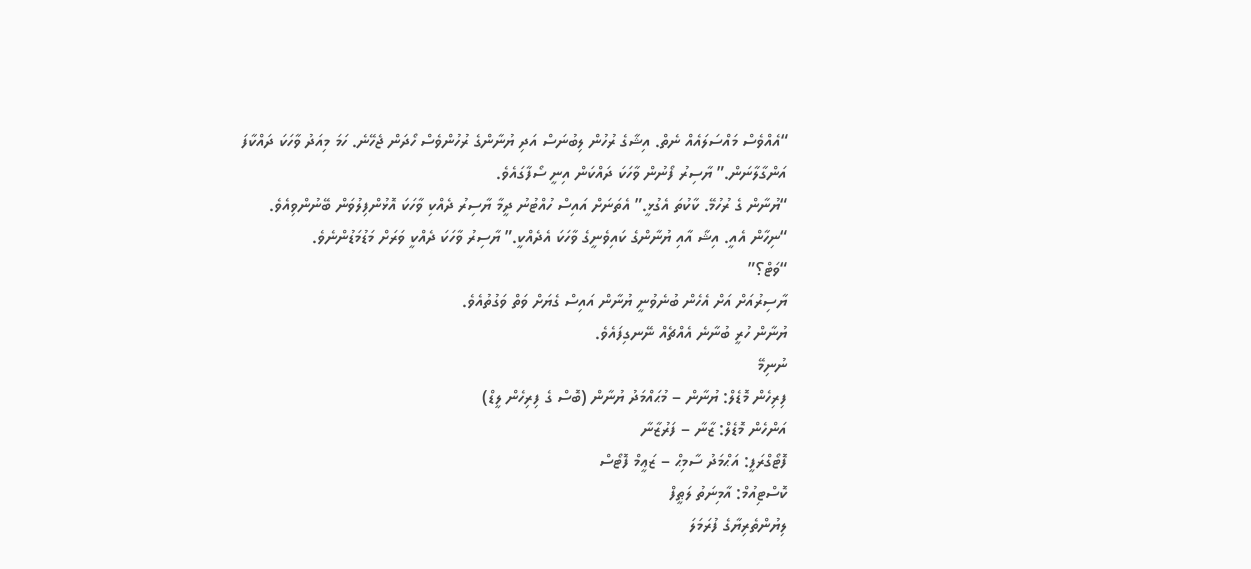“އެއްވެސް މައްސަލައެއް ނެތް. އިޝާގެ ރުހުން ލިބުނަސް އަދި ޔުނާންގެ ރުހުންވެސް ހޯދަން ޖެހޭނެ. ހަމަ މިއަދު ވާހަކަ ދައްކާފަ އަންގާލާނަން.” ޔާސިރު ފޯނުން ވާހަކަ ދައްކަން އިނީ ސޯފާގައެވެ.
“ޔުނާން ގެ ރުހުމޭ. ކާކުތަ އެގުޅީ.” އެތަނަށް އައިސް ހުއްޓުނު ދީމާ ޔާސިރު ދެއްކި ވާހަކަ އޮޅުންފިލުވަން ބޭނުންވިއެވެ.
“ނިހާން އެއީ. އިޝާ އާއި ޔުނާންގެ ކައިވެނީގެ ވާހަކަ އެދެއްކީ.” ޔާސިރު ވާހަކަ ދެއްކީ ވަރަށް މަޑުމަޑުންނެވެ.
“ވަޓް؟”
ޔާސިރުއަށް އަށް އެހެން ބުނެވުނީ ޔުނާން އައިސް ގެޔަށް ވަތް ވަގުތުއެވެ.
ޔުނާން ހުރީ ބުނާނެ އެއްޗެއް ނޭނގިފައެވެ.
ނުނިމޭ
ފިރިހެން މޮޑެލް: ޔުނާން – މުޙައްމަދު ޔުނާން (ބޮސް ގެ ފިރިހެން ލީޑް)
އަންހެން މޮޑެލް: ޒާނާ – ފަރުޒާނާ
ފޮޓޯގްރަފީ: އަޙްމަދު ސާމިޙް – ޒަޢީމް ފޮޓޯސް
ކޮސްޓިއުމް: އާމިނަތު ލަޠީފް
ލިޔުންތެރިޔާގެ ފުރަމަލަ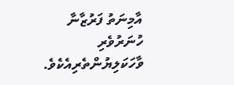އާމިނަތު ފަރުޒާނާ
ހުނަރުވެރި ވާހަކަލިޔުންތެރިއެކެވެ.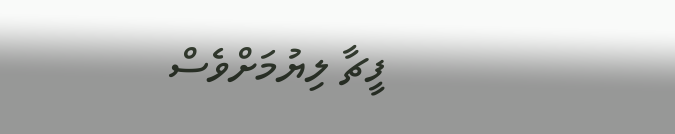ފީޗާ ލިޔުމަށްވެސް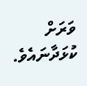ވަރަށް ކުޅަދާނައެވެ.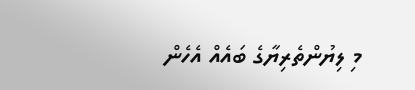މި ލިޔުންތެރިޔާގެ ބައެއް އެހެން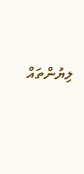ލިޔުންތައް